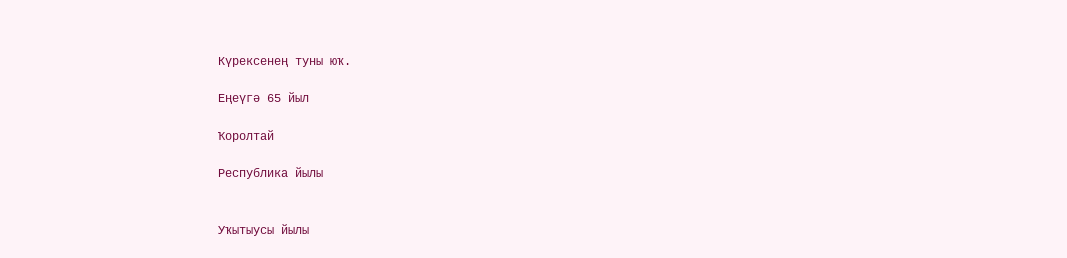Күрексенең туны юҡ.

Еңеүгә 65 йыл

Ҡоролтай

Республика йылы


Уҡытыусы йылы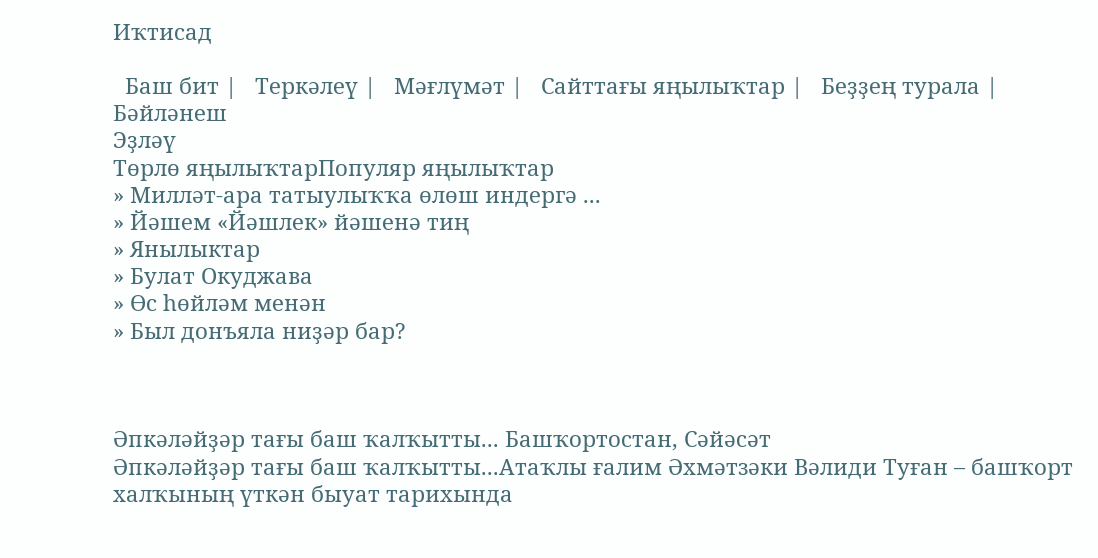Иҡтисад

  Баш бит |   Теркәлеү |   Мәғлүмәт |   Сайттағы яңылыҡтар |   Беҙҙең турала |   Бәйләнеш
Эҙләү
Төрлө яңылыҡтарПопуляр яңылыҡтар
» Милләт-ара татыулыҡҡа өлөш индергә ...
» Йәшем «Йәшлек» йәшенә тиң
» Янылыктар
» Булат Окуджава
» Өс һөйләм менән
» Был донъяла ниҙәр бар?



Әпкәләйҙәр тағы баш ҡалҡытты... Башҡортостан, Сәйәсәт
Әпкәләйҙәр тағы баш ҡалҡытты...Атаҡлы ғалим Әхмәтзәки Вәлиди Туған – башҡорт халҡының үткән быуат тарихында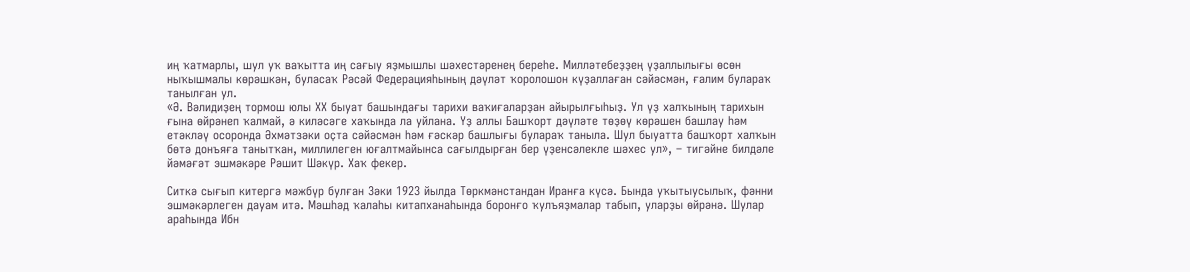иң ҡатмарлы, шул уҡ ваҡытта иң сағыу яҙмышлы шәхестәренең береһе. Милләтебеҙҙең үҙаллылығы өсөн ныҡышмалы көрәшкән, буласаҡ Рәсәй Федерацияһының дәүләт ҡоролошон күҙаллаған сәйәсмән, ғалим булараҡ танылған ул.
«Ә. Вәлидиҙең тормош юлы ХХ быуат башындағы тарихи ваҡиғаларҙан айырылғыһыҙ. Ул үҙ халҡының тарихын ғына өйрәнеп ҡалмай, ә киләсәге хаҡында ла уйлана. Үҙ аллы Башҡорт дәүләте төҙөү көрәшен башлау һәм етәкләү осоронда Әхмәтзәки оҫта сәйәсмән һәм ғәскәр башлығы булараҡ таныла. Шул быуатта башҡорт халҡын бөтә донъяға танытҡан, миллилеген юғалтмайынса сағылдырған бер үҙенсәлекле шәхес ул», – тигәйне билдәле йәмәғәт эшмәкәре Рәшит Шәкүр. Хаҡ фекер.

Ситкә сығып китергә мәжбүр булған Зәки 1923 йылда Төркмәнстандан Иранға күсә. Бында уҡытыусылыҡ, фәнни эшмәкәрлеген дауам итә. Мәшһәд ҡалаһы китапханаһында боронғо ҡулъяҙмалар табып, уларҙы өйрәнә. Шулар араһында Ибн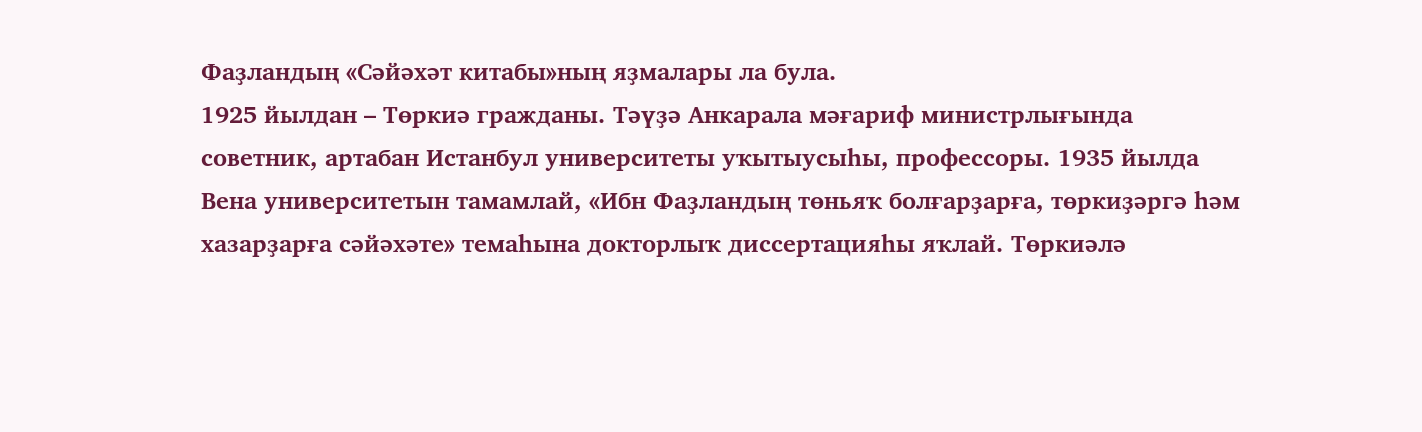Фаҙландың «Сәйәхәт китабы»ның яҙмалары ла була.
1925 йылдан – Төркиә гражданы. Тәүҙә Анкарала мәғариф министрлығында советник, артабан Истанбул университеты уҡытыусыһы, профессоры. 1935 йылда Вена университетын тамамлай, «Ибн Фаҙландың төньяҡ болғарҙарға, төркиҙәргә һәм хазарҙарға сәйәхәте» темаһына докторлыҡ диссертацияһы яҡлай. Төркиәлә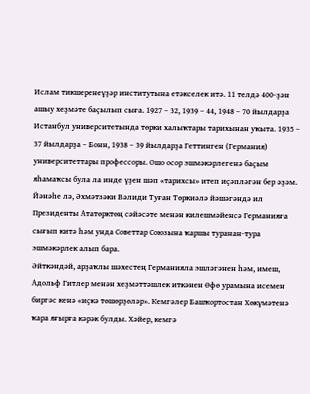Ислам тикшеренеүҙәр институтына етәкселек итә. 11 телдә 400-ҙән ашыу хеҙмәте баҫылып сыға. 1927 – 32, 1939 – 44, 1948 – 70 йылдарҙа Истанбул университетында төрки халыҡтары тарихынан уҡыта. 1935 – 37 йылдарҙа – Бонн, 1938 – 39 йылдарҙа Геттинген (Германия) университеттары профессоры. Ошо осор эшмәкәрлегенә баҫым яһамаҡсы була ла инде үҙен шәп «тарихсы» итеп иҫәпләгән бер әҙәм. Йәнәһе лә, Әхмәтзәки Вәлиди Туған Төркиәлә йәшәгәндә ил Президенты Ататөрктөң сәйәсәте менән килешмәйенсә Германияға сығып китә һәм унда Советтар Союзына ҡаршы туранан-тура эшмәкәрлек алып бара.
Әйткәндәй, арҙаҡлы шәхестең Германияла эшләгәнен һәм, имеш, Адольф Гитлер менән хеҙмәттәшлек иткәнен Өфө урамына исемен биргәс кенә «иҫкә төшөрҙөләр». Кемгәлер Башҡортостан Хөкүмәтенә ҡара яғырға кәрәк булды. Хәйер, кемгә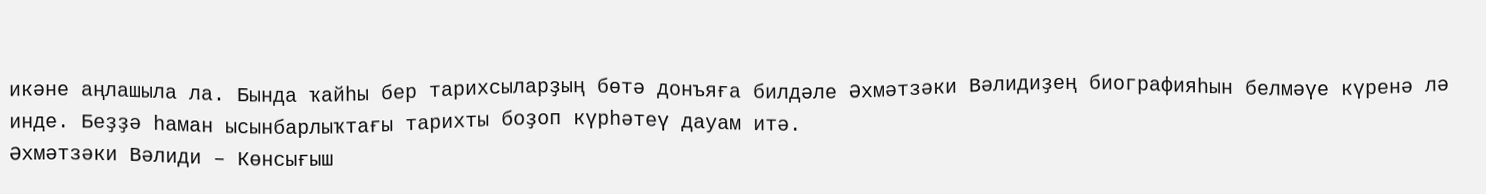икәне аңлашыла ла. Бында ҡайһы бер тарихсыларҙың бөтә донъяға билдәле Әхмәтзәки Вәлидиҙең биографияһын белмәүе күренә лә инде. Беҙҙә һаман ысынбарлыҡтағы тарихты боҙоп күрһәтеү дауам итә.
Әхмәтзәки Вәлиди – Көнсығыш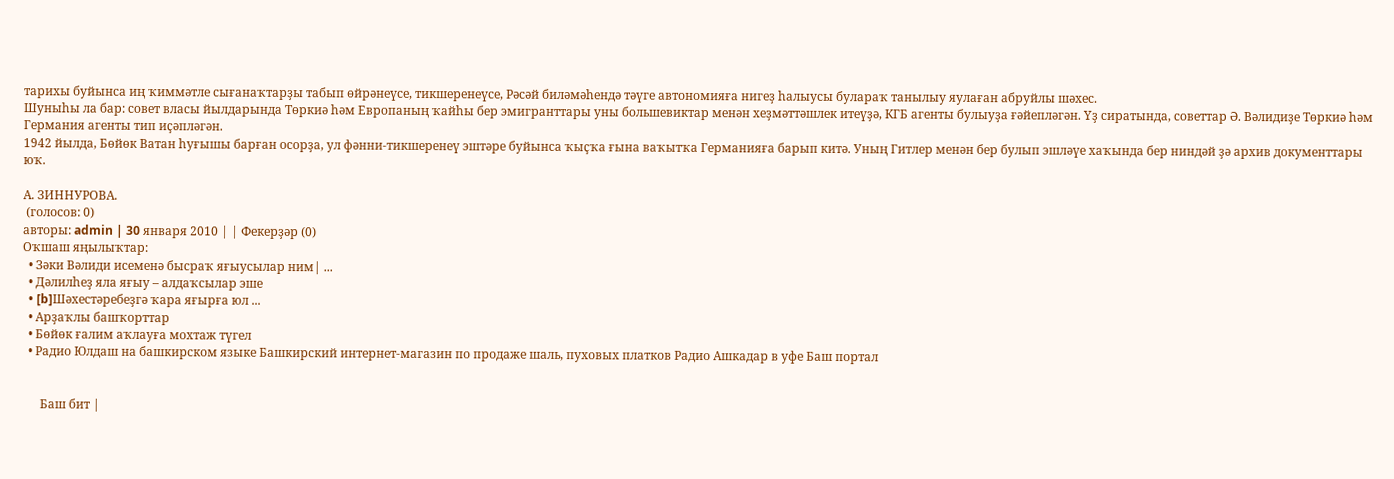тарихы буйынса иң ҡиммәтле сығанаҡтарҙы табып өйрәнеүсе, тикшеренеүсе, Рәсәй биләмәһендә тәүге автономияға нигеҙ һалыусы булараҡ танылыу яулаған абруйлы шәхес.
Шуныһы ла бар: совет власы йылдарында Төркиә һәм Европаның ҡайһы бер эмигранттары уны большевиктар менән хеҙмәттәшлек итеүҙә, КГБ агенты булыуҙа ғәйепләгән. Үҙ сиратында, советтар Ә. Вәлидиҙе Төркиә һәм Германия агенты тип иҫәпләгән.
1942 йылда, Бөйөк Ватан һуғышы барған осорҙа, ул фәнни-тикшеренеү эштәре буйынса ҡыҫҡа ғына ваҡытҡа Германияға барып китә. Уның Гитлер менән бер булып эшләүе хаҡында бер ниндәй ҙә архив документтары юҡ.

А. ЗИННУРОВА.
 (голосов: 0)
авторы: admin | 30 января 2010 | | Фекерҙәр (0)
Оҡшаш яңылыҡтар:
  • Зәки Вәлиди исеменә бысраҡ яғыусылар ним| ...
  • Дәлилһеҙ яла яғыу – алдаҡсылар эше
  • [b]Шәхестәребеҙгә ҡара яғырға юл ...
  • Арҙаҡлы башҡорттар
  • Бөйөк ғалим аҡлауға мохтаж түгел
  • Радио Юлдаш на башкирском языке Башкирский интернет-магазин по продаже шаль, пуховых платков Радио Ашкадар в уфе Баш портал


      Баш бит |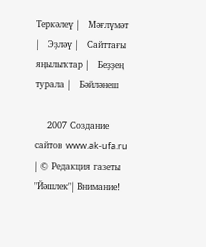Теркәлеү |   Мәғлүмәт |   Эҙләү |   Сайттағы яңылыҡтар |   Беҙҙең турала |   Бәйләнеш

    2007 Создание сайтов www.ak-ufa.ru | © Редакция газеты "Йәшлек"| Внимание!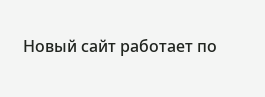Новый сайт работает по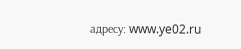адресу: www.ye02.ru